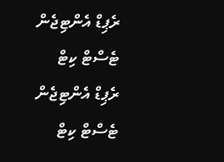ރެޕިޑް އެންޓިޖެން ޓެސްޓް ކިޓް
ރެޕިޑް އެންޓިޖެން ޓެސްޓް ކިޓް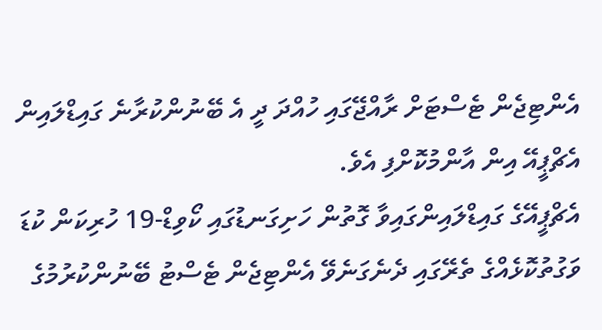އެންޓިޖެން ޓެސްޓަށް ރާއްޖޭގައި ހުއްދަ ދީ އެ ބޭނުންކުރާނެ ގައިޑްލައިން އެޗްޕީއޭ އިން އާންމުކޮށްފި އެވެ.
އެޗްޕީއޭގެ ގައިޑްލައިންގައިވާ ގޮތުން ހަށިގަނޑުގައި ކޯވިޑް-19 ހުރިކަން ކުޑަ ވަގުތުކޮޅެއްގެ ތެރޭގައި ދެނެގަނެވޭ އެންޓިޖެން ޓެސްޓު ބޭނުންކުރުމުގެ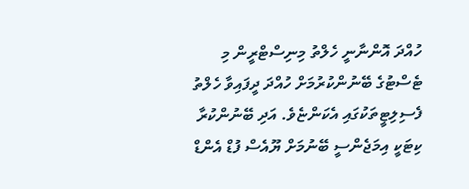ހުއްދަ އޮންނާނީ ހެލްތު މިނިސްޓްރީން މި ޓެސްޓުގެ ބޭނުންކުރުމަށް ހުއްދަ ދީފައިވާ ހެލްތު ފެސިލިޓީތަކުގައި އެކަންޏެވެ. އަދި ބޭނުންކުރާ ކިޓަކީ އިމަޖެންސީ ބޭނުމަށް ޔޫއެސް ފުޑް އެންޑް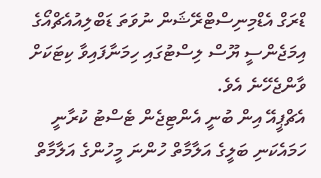ޑްރަގް އެޑްމިނިސްޓްރޭޝަން ނުވަތަ ޑަބްލިއުއެޗްއޯގެ އިމަޖެންސީ ޔޫސް ލިސްޓުގައި ހިމަނާފައިވާ ކިޓަކަށް ވާންޖެހޭނެ އެވެ.
އެޗްޕީއޭ އިން ބުނީ އެންޓިޖެން ޓެސްޓު ކުރާނީ ހަމައެކަނި ބަލީގެ އަލާމާތް ހުންނަ މީހުންގެ އަލާމާތް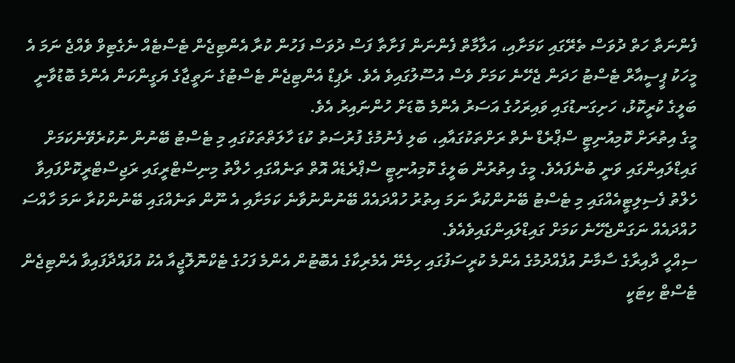ފެންނަތާ ހަތް ދުވަސް ތެރޭގައި ކަމަށާއި، އަލާމާތް ފެންނަން ފަށާތާ ފަސް ދުވަސް ފަހުން ކުރާ އެންޓިޖެން ޓެސްޓެއް ނެގެޓިވް ވެއްޖެ ނަމަ އެ މީހަކު ޕީސީއާރް ޓެސްޓު ހަދަން ޖެހޭނެ ކަމަށް ވެސް އުސޫލުގައިވެ އެވެ. ރެޕިޑް އެންޓިޖެން ޓެސްޓުގެ ނަތީޖާގެ ޔަގީންކަން އެންމެ ބޮޑުވާނީ ބަލީގެ ކުރީކޮޅު، ހަށިގަނޑުގައި ވައިރަހުގެ އަސަރު އެންމެ ބޮޑަށް ހުންނައިރު އެވެ.
މީގެ އިތުރަށް ކޮމިއުނިޓީ ސްޕްރެޑް ނެތް ރަށްތަކުގައާއި، ބަލި ފެނުމުގެ ފުރުސަތު ކުޑަ ހާލަތްތަކުގައި މި ޓެސްޓު ބޭނުން ނުކުރެވޭނެކަމަށް ގައިޑްލައިންގައި ވަނީ ބުނެފައެވެ. މީގެ އިތުރުން ބަލީގެ ކޮމިއުނިޓީ ސްޕްރެޑެއް އޮތް ތަނެއްގައި ހެލްތު މިނިސްޓްރީގައި ރަޖިސްޓްރީކޮށްފައިވާ ހެލްތު ފެސިލިޓީއެއްގައި މި ޓެސްޓު ބޭނުންކުރާ ނަމަ އިތުރު ހުއްދައެއް ބޭނުންނުވާނެ ކަމަށާއި އެ ނޫން ތަނެއްގައި ބޭނުންކުރާ ނަމަ ހާއްސަ ހުއްދައެއް ނަގަންޖެހޭނެ ކަމަށް ގައިޑްލައިންގައިވެއެވެ.
ސިއްހީ ދާއިރާގެ ސާމާނު އުފެއްދުމުގެ އެންމެ ކުރީސަފުގައި ހިމެނޭ އެމެރިކާގެ އެބޮޓުން އެންމެ ފަހުގެ ޓެކްނޮލޮޖީއާ އެކު އުފައްދާފައިވާ އެންޓިޖެން ޓެސްޓް ކިޓަކީ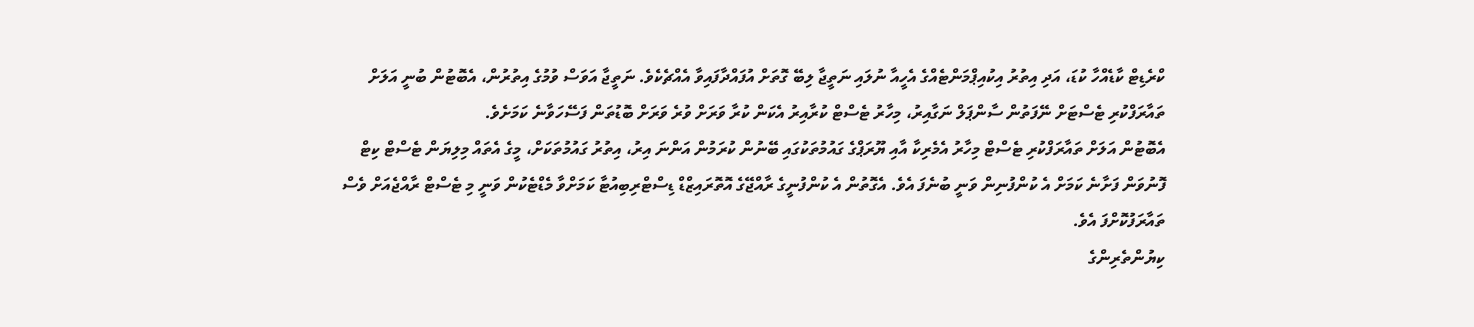ކްރެޑިޓް ކާޑެއްހާ ކުޑަ، އަދި އިތުރު އިކުއިޕްމަންޓެއްގެ އެހީއާ ނުލައި ނަތީޖާ ލިބޭ ގޮތަށް އުފައްދާފައިވާ އެއްޗެކެވެ. ނަތީޖާ އަވަސް ވުމުގެ އިތުރުން، އެބޮޓުން ބުނީ އަލަށް ތައާރަފްކުރި ޓެސްޓަށް ނޭފަތުން ސާންޕަލް ނަގާއިރު، މިހާރު ޓެސްޓް ކުރާއިރު އެކަން ކުރާ ވަރަށް ވުރެ ވަރަށް ބޮޑުތަން ފަސޭހަވާނެ ކަމަށެވެ.
އެބޮޓުން އަލަށް ތައާރަފްކުރި ޓެސްޓް މިހާރު އެމެރިކާ އާއި ޔޫރަޕްގެ ގައުމުތަކުގައި ބޭނުން ކުރަމުން އަންނަ އިރު، އިތުރު ގައުމުތަކަށް، މީގެ އެތައް މިލިޔަން ޓެސްޓް ކިޓް ފޮނުވަން ފަށާނެ ކަމަށް އެ ކުންފުނިން ވަނީ ބުނެފަ އެވެ. އެގޮތުން އެ ކުންފުނީގެ ރާއްޖޭގެ އޮތޮރައިޒްޑް ޑިސްޓްރިބިއުޓާ ކަމަށްވާ މެޑްޓެކުން ވަނީ މި ޓެސްޓް ރާއްޖެއަށް ވެސް ތައާރަފުކޮށްފަ އެވެ.
ކިޔުންތެރިންގެ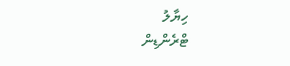ހިޔާލު
ޓްރެންޑިން